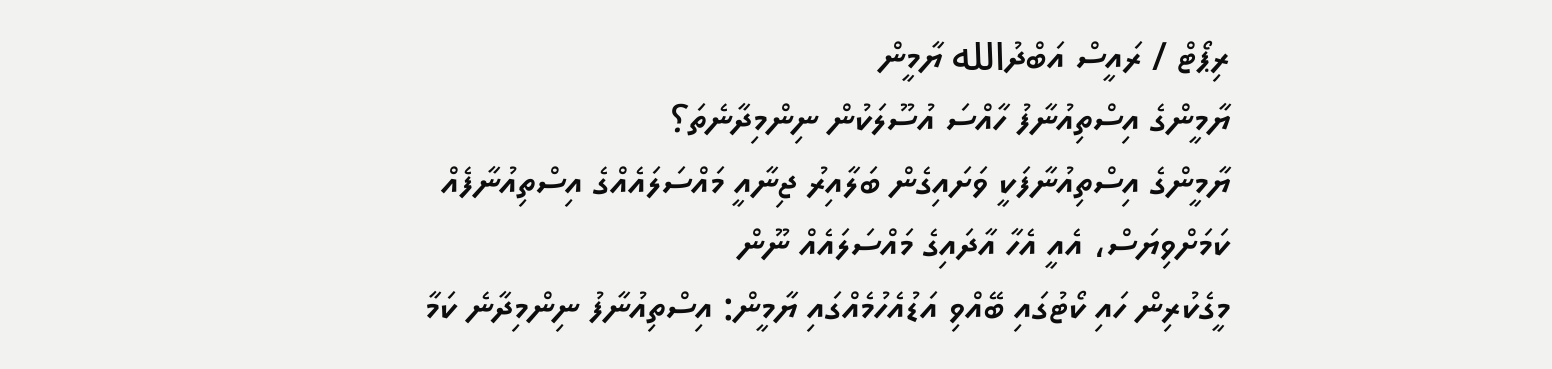ރިޕޯޓް / ރައީސް އަބްދުالله ޔާމީން
ޔާމީންގެ އިސްތިއުނާފު ހާއްސަ އުސޫލަކުން ނިންމިދާނެތަ؟
ޔާމީންގެ އިސްތިއުނާފަކީ ވަށައިގެން ބަލާއިރު ޖިނާއީ މައްސަލައެއްގެ އިސްތިއުނާފެއް ކަމަށްވިޔަސް، އެއީ އެހާ އާދައިގެ މައްސަލައެއް ނޫން
މީގެކުރިން ހައި ކޯޓުގައި ބޭއްވި އަޑުއެހުމެއްގައި ޔާމީން: އިސްތިއުނާފު ނިންމިދާނެ ކަމާ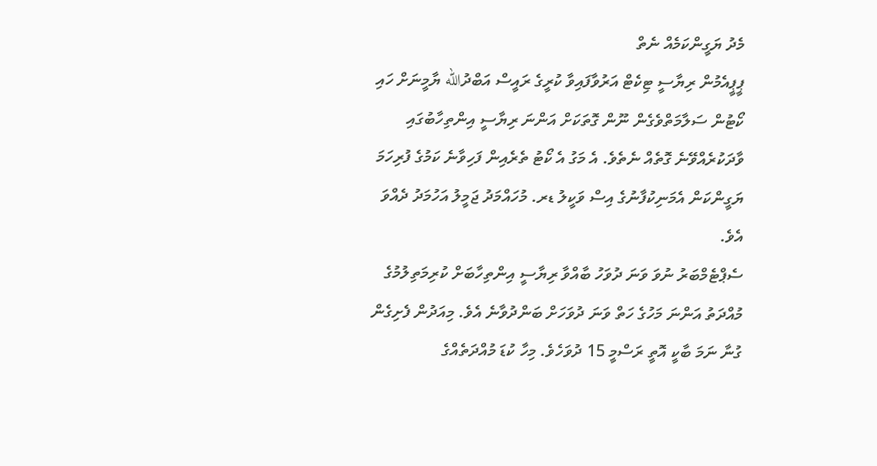މެދު ޔަގީންކަމެއް ނެތް
ޕީޕީއެމުން ރިޔާސީ ޓިކެޓް އަރުވާފައިވާ ކުރީގެ ރައީސް އަބްދުالله ޔާމީނަށް ހައި ކޯޓުން ސަލާމަތްވެގެން ނޫން ގޮތަކަށް އަންނަ ރިޔާސީ އިންތިހާބުގައި ވާދަކުރެއްވޭނެ ގޮތެއް ނެތެވެ. އެ މަގު އެ ކޯޓު ތެރެއިން ފަހިވާނެ ކަމުގެ ފުރިހަމަ ޔަގީންކަން އެމަނިކުފާނުގެ އިސް ވަކީލު ޑރ. މުހައްމަދު ޖަމީލު އަހުމަދު ދެއްވަ އެވެ.
ސެޕްޓެމްބަރު ނުވަ ވަނަ ދުވަހު ބާއްވާ ރިޔާސީ އިންތިހާބަށް ކުރިމަތިލުމުގެ މުއްދަތު އަންނަ މަހުގެ ހަތް ވަނަ ދުވަހަށް ބަންދުވާނެ އެވެ. މިއަދުން ފެށިގެން ގުނާ ނަމަ ބާކީ އޮތީ ރަސްމީ 15 ދުވަހެވެ. މިހާ ކުޑަ މުއްދަތެއްގެ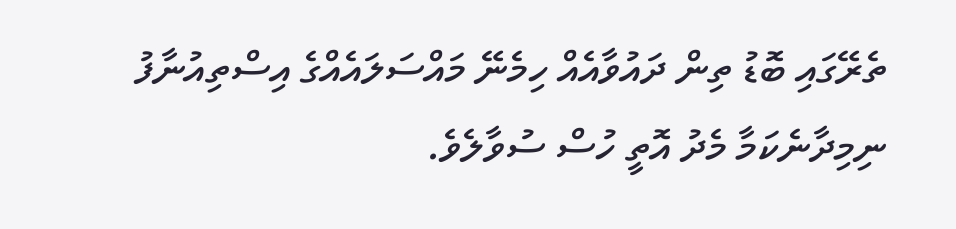ތެރޭގައި ބޮޑު ތިން ދައުވާއެއް ހިމެނޭ މައްސަލައެއްގެ އިސްތިއުނާފު ނިމިދާނެކަމާ މެދު އޮތީ ހުސް ސުވާލެވެ.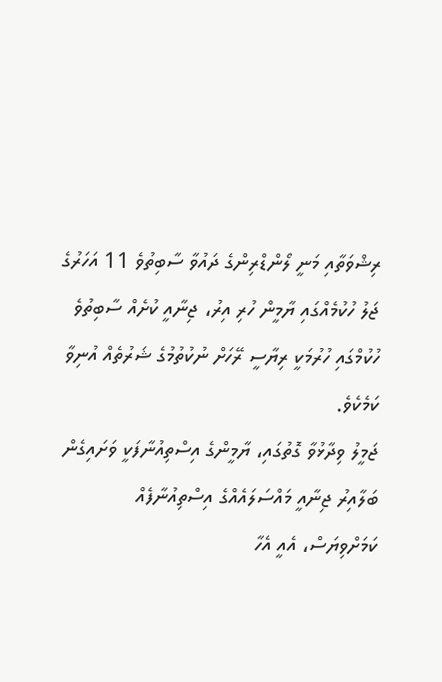ރިޝްވަތާއި މަނީ ލޯންޑްރިންގެ ދައުވާ ސާބިތުވެ 11 އަހަރުގެ ޖަލު ހުކުމެއްގައި ޔާމީން ހުރި އިރު، ޖިނާއީ ކުށެއް ސާބިތުވެ ހުކުމްގައި ހުރުމަކީ ރިޔާސީ ރޭހަށް ނުކުތުމުގެ ޝަރުތެއް އުނިވާ ކަމެކެވެ.
ޖަމީލު ވިދާޅުވާ ގޮތުގައި، ޔާމީންގެ އިސްތިއުނާފަކީ ވަށައިގެން ބަލާއިރު ޖިނާއީ މައްސަލައެއްގެ އިސްތިއުނާފެއް ކަމަށްވިޔަސް، އެއީ އެހާ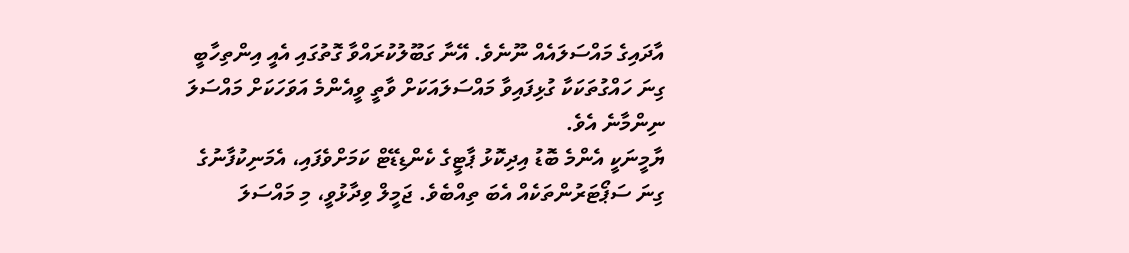އާދައިގެ މައްސަލައެއް ނޫނެވެ. އޭނާ ގަބޫލުކުރައްވާ ގޮތުގައި އެއީ އިންތިހާބީ ގިނަ ހައްގުތަކަކާ ގުޅިފައިވާ މައްސަލައަކަށް ވާތީ ވީއެންމެ އަވަހަކަށް މައްސަލަ ނިންމާނެ އެވެ.
ޔާމީނަކީ އެންމެ ބޮޑު އިދިކޮޅު ޕާޓީގެ ކެންޑިޑޭޓް ކަމަށްވެފައި، އެމަނިކުފާނުގެ ގިނަ ސަޕޯޓަރުންތަކެއް އެބަ ތިއްބެވެ. ޖަމީލް ވިދާޅުވީ، މި މައްސަލަ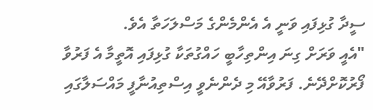ސީދާ ގުޅިފައި ވަނީ އެ އެންމެންގެ މަސްލަހަތާ އެވެ.
"އެއީ ވަރަށް ގިނަ އިންތިހާބީ ހައްގުތަކާ ގުޅިފައި އޮތީމާ އެ ފަރުވާ ފޯރުކޮށްދޭނެ. ފަރުވާއޭ މި ދެންނެވީ އިސްތިއުނާފީ މައްސަލާގައި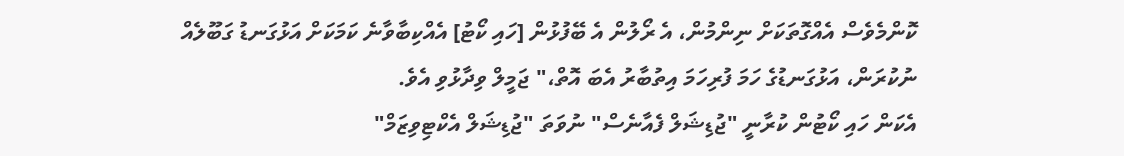ކޮންމެވެސް އެއްގޮތަކަށް ނިންމުން، އެ ރޯލުން އެ ބޭފުޅުން [ހައި ކޯޓު] އެއްކިބާވާނެ ކަމަކަށް އަޅުގަނޑު ގަބޫލެއް ނުކުރަން، އަޅުގަނޑުގެ ހަމަ ފުރިހަމަ އިތުބާރު އެބަ އޮތް،" ޖަމީލް ވިދާޅުވި އެވެ.
އެކަން ހައި ކޯޓުން ކުރާނީ "ޖުޑިޝަލް ފެއާނެސް" ނުވަތަ "ޖުޑިޝަލް އެކްޓިވިޒަމް"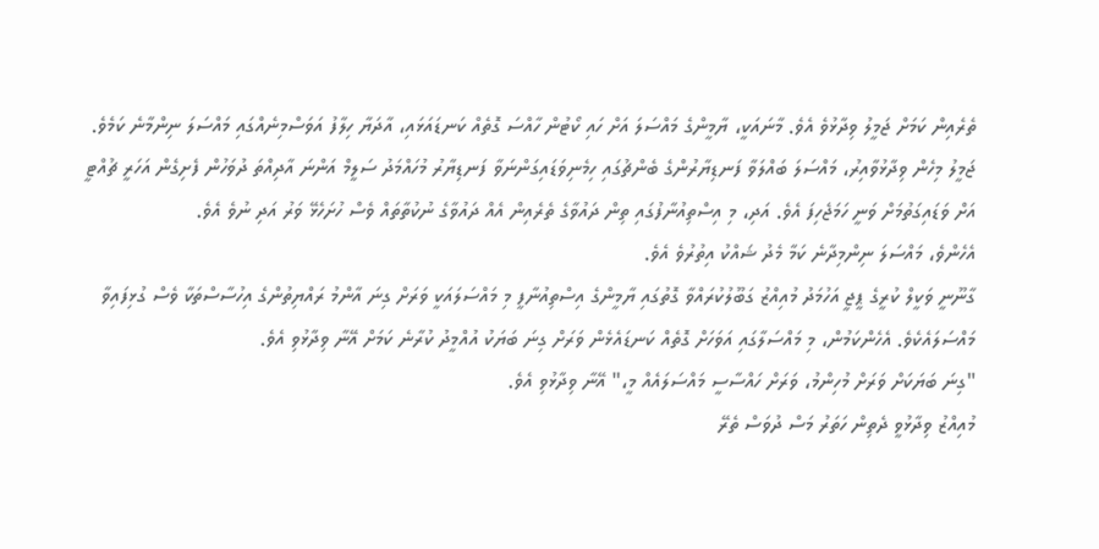ތެރެއިން ކަމަށް ޖަމީލު ވިދާޅުވެ އެވެ. މާނައަކީ، ޔާމީންގެ މައްސަލަ އަށް ހައި ކޯޓުން ހާއްސަ ގޮތެއް ކަނޑައަޅައި، އާދަޔާ ހިލާފު އަވަސްމިނެއްގައި މައްސަލަ ނިންމާނެ ކަމެވެ.
ޖަމީލު މިހެން ވިދާޅުވާއިރު، މައްސަލަ ބައްލަވާ ފަނޑިޔާރުންގެ ބެންޗުގައި ހިމެނިވަޑައިގަންނަވާ ފަނޑިޔާރު މުހައްމަދު ސަލީމް އަންނަ އާދިއްތަ ދުވަހުން ފެށިގެން އަހަރީ ޗުއްޓީ އަށް ވަޑައިގަތުމަށް ވަނީ ހަމަޖެހިފަ އެވެ. އަދި، މި އިސްތިއުނާފުގައި ތިން ދައުވާގެ ތެރެއިން އެއް ދައުވާގެ ނުކުތާތައް ވެސް ހުށަހެޅޭ ވަރު އަދި ނުވެ އެވެ.
އެހެންވެ، މައްސަލަ ނިންމިދާނެ ކަމާ މެދު ޝައްކު އިތުރުވެ އެވެ.
ގާނޫނީ ވަކީލް ކުރީގެ ޕީޖީ އަހުމަދު މުއިއްޒު ގަބޫލުކުރައްވާ ގޮތުގައި ޔާމީންގެ އިސްތިއުނާފީ މި މައްސަލައަކީ ވަރަށް ގިނަ އާންމު ރައްޔިތުންގެ އިހުސާސްތަކާ ވެސް ގުޅިފައިވާ މައްސަލައެކެވެ. އެހެންކަމުން، މި މައްސަލާގައި އަވަހަށް ގޮތެއް ކަނޑައެޅެން ވަރަށް ގިނަ ބަޔަކު އުއްމީދު ކުރާނެ ކަމަށް އޭނާ ވިދާޅުވި އެވެ.
"ގިނަ ބަޔަކަށް ވަރަށް މުހިންމު، ވަރަށް ހައްސާސީ މައްސަލައެއް މީ،" އޭނާ ވިދާޅުވި އެވެ.
މުއިއްޒު ވިދާޅުވީ ދެތިން ހަތަރު މަސް ދުވަސް ތެރޭ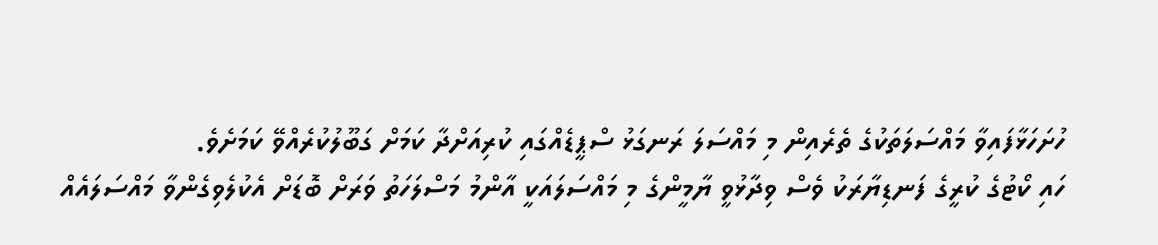ހުށަހަޅާފައިވާ މައްސަލަތަކުގެ ތެރެއިން މި މައްސަލަ ރަނގަޅު ސްޕީޑެއްގައި ކުރިއަށްދާ ކަމަށް ގަބޫލުކުރެއްވޭ ކަމަށެވެ.
ހައި ކޯޓުގެ ކުރީގެ ފަނޑިޔާރަކު ވެސް ވިދާޅުވީ ޔާމީންގެ މި މައްސަލައަކީ އާންމު މަސްލަހަތު ވަރަށް ބޮޑަށް އެކުލެވިގެންވާ މައްސަލައެއް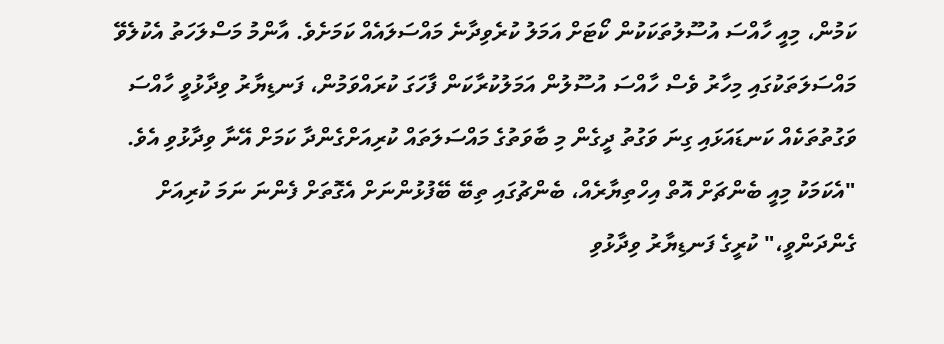ކަމުން، މިއީ ހާއްސަ އުސޫލުތަކަކުން ކޯޓަށް އަމަލު ކުރެވިދާނެ މައްސަލައެއް ކަމަށެވެ. އާންމު މަސްލަހަތު އެކުލެވޭ މައްސަލަތަކުގައި މިހާރު ވެސް ހާއްސަ އުސޫލުން އަމަލުކުރާކަން ފާހަގަ ކުރައްވަމުން، ފަނޑިޔާރު ވިދާޅުވީ ހާއްސަ ވަގުތުތަކެއް ކަނޑައަޅައި ގިނަ ވަގުތު ދީގެން މި ބާވަތުގެ މައްސަލަތައް ކުރިއަށްގެންދާ ކަމަށް އޭނާ ވިދާޅުވި އެވެ.
"އެކަމަކު މިއީ ބެންޗަށް އޮތް އިހްތިޔާރެއް، ބެންޗުގައި ތިބޭ ބޭފުޅުންނަށް އެގޮތަށް ފެންނަ ނަމަ ކުރިއަށް ގެންދަންވީ،" ކުރީގެ ފަނޑިޔާރު ވިދާޅުވި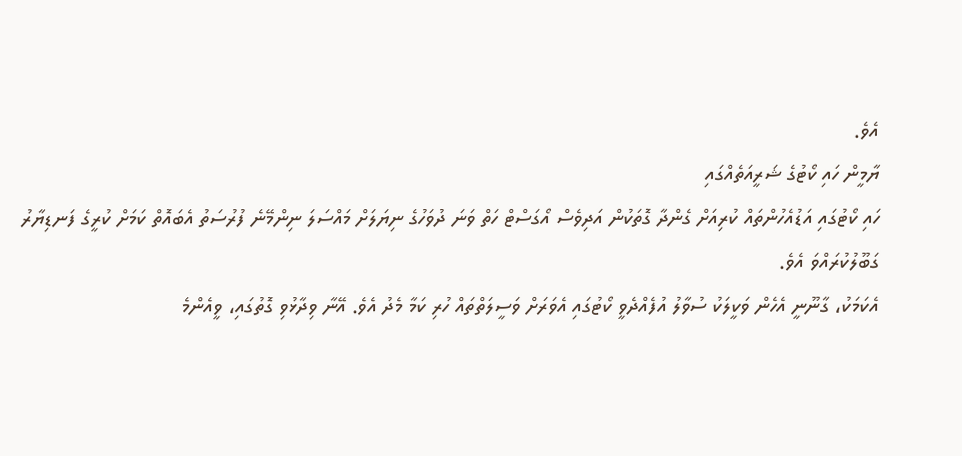އެވެ.
ޔާމީން ހައި ކޯޓުގެ ޝަރީއަތެއްގައި
ހައި ކޯޓުގައި އަޑުއެހުންތައް ކުރިއަށް ގެންދާ ގޮތަކުން އަދިވެސް އޯގަސްޓް ހަތް ވަނަ ދުވަހުގެ ނިޔަލަށް މައްސަލަ ނިންމޭނެ ފުރުސަތު އެބައޮތް ކަމަށް ކުރީގެ ފަނޑިޔާރު ގަބޫލުކުރައްވަ އެވެ.
އެކަމަކު، ގާނޫނީ އެހެން ވަކީލަކު ސުވާލު އުފެއްދެވީ ކޯޓުގައި އެވަރަށް ވަސީލަތްތައް ހުރި ކަމާ މެދު އެވެ. އޭނާ ވިދާޅުވި ގޮތުގައި، ވީއެންމެ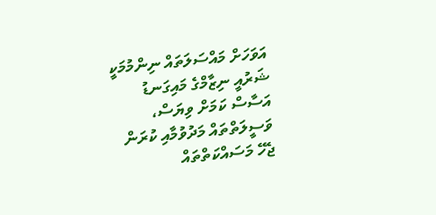އަވަހަށް މައްސަލަތައް ނިންމުމަކީ ޝަރުއީ ނިޒާމްގެ މައިގަނޑު އަސާސް ކަމަށް ވިޔަސް، ވަސީލަތްތައް މަދުވުމާއި ކުރަން ޖެހޭ މަސައްކަތްތައް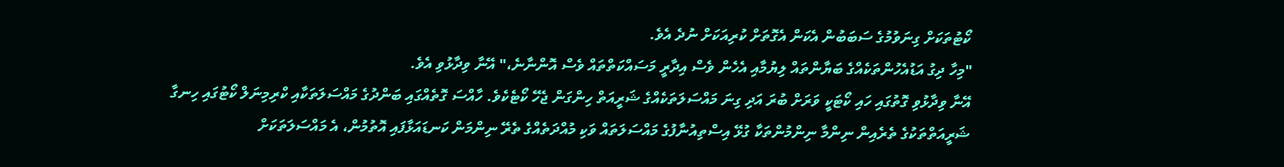ކޯޓުތަކަށް ގިނަވުމުގެ ސަބަބުން އެކަން އެގޮތަށް ކުރިއަކަށް ނުދެ އެވެ.
"މިހާ ދިގު އަޑުއެހުންތަކެއްގެ ބަޔާންތައް ލިޔުމާއި އެހެން ވެސް އިދާރީ މަސައްކަތްތައް ވެސް އޮންނާނެ،" އޭނާ ވިދާޅުވި އެވެ.
އޭނާ ވިދާޅުވި ގޮތުގައި ހައި ކޯޓަކީ ވަރަށް ބުރަ އަދި ގިނަ މައްސަލަތަކެއްގެ ޝަރީއަތް ހިންގަން ޖެހޭ ކޯޓެކެވެ. ހާއްސަ ގޮތެއްގައި ބަންދުގެ މައްސަލަތަކާއި ކްރިމިނަލް ކޯޓުގައި ހިނގާ ޝަރީއަތްތަކުގެ ތެރެއިން ނިންމާ ނިންމުންތަކާ ގުޅޭ އިސްތިއުނާފުގެ މައްސަލަތައް ވަކި މުއްދަތެއްގެ ތެރޭ ނިންމަން ކަނޑައަޅާފައި އޮތުމުން، އެ މައްސަލަތަކަށް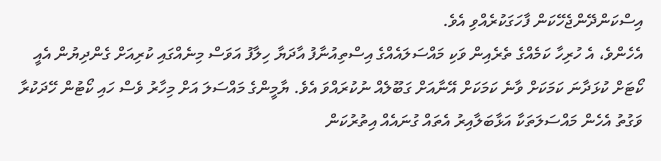އިސްކަންދޭންޖެހޭކަން ފާހަގަކުރެއްވި އެވެ.
އެހެންވެ، އެ ހުރިހާ ކަމެއްގެ ތެރެއިން ވަކި މައްސަލައެއްގެ އިސްތިއުނާފު އާދަޔާ ހިލާފު އަވަސް މިނެއްގައި ކުރިއަށް ގެންދިޔުން އެއީ ކޯޓަށް ކުޅަދާނަ ކަމަކަށް ވާނެ ކަމަކަށް އޭނާއަށް ގަބޫލެއް ނުކުރައްވަ އެވެ. ޔާމީންގެ މައްސަލަ އަށް މިހާރު ވެސް ހައި ކޯޓުން ހޭދަކުރާ ވަގުތު އެހެން މައްސަލަތަކާ އަޅާބަލާއިރު އެތައް ގުނައެއް އިތުރުކަން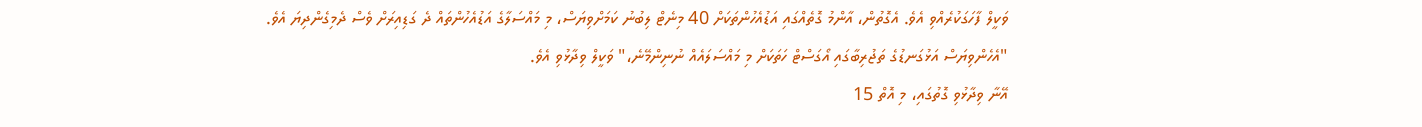ވަކީލް ފާހަގަކުރެއްވި އެވެ. އެގޮތުން، އާންމު ގޮތެއްގައި އަޑުއެހުންތަކަށް 40 މިނެޓް ލިބުނު ކަމަށްވިޔަސް، މި މައްސަލާގެ އަޑުއެހުންތައް ދެ ގަޑިއިރަށް ވެސް ދެމިގެންދިޔަ އެވެ.
"އެހެންވިޔަސް އަޅުގަނޑުގެ ތަޖުރިބާގައި އޯގަސްޓް ހަތަކަށް މި މައްސަލައެއް ނުނިންމޭނެ،" ވަކީލް ވިދާޅުވި އެވެ.
އޭނާ ވިދާޅުވި ގޮތުގައި، މި އޮތް 15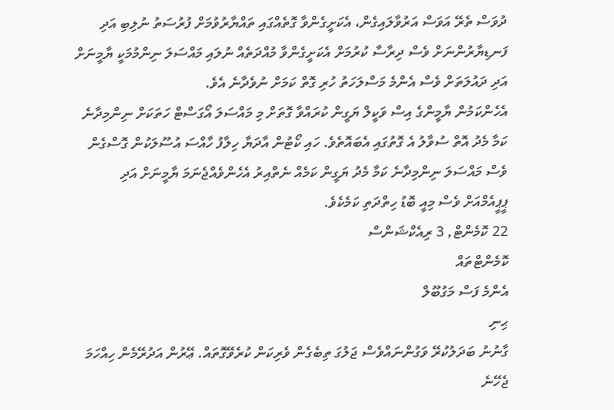ދުވަސް ތެރޭ އަވަސް އަރުވާލައިގެން، އެކަށީގެންވާ ގޮތެއްގައި ތައްޔާރުވުމަށް ފުރުސަތު ނުލިބި އަދި ފަނޑިޔާރުންނަށް ވެސް ދިރާސާ ކުރުމަށް އެކަށީގެންވާ މުއްދަތެއް ނުލައި މައްސަލަ ނިންމުމަކީ ޔާމީނަށް އަދި ދައުލަތަށް ވެސް އެންމެ މަސްލަހަތު ހުރި ގޮތް ކަމަށް ނުވެދާނެ އެވެ.
އެހެންކަމުން ޔާމީންގެ އިސް ވަކީލް ޔަގީން ކުރައްވާ ގޮތަށް މި މައްސަލަ އޯގަސްޓް ހަތަކަށް ނިންމިދާނެ ކަމާ މެދު އޮތް ސުވާލު އެ ގޮތުގައި އެބައޮތެވެ. ހައި ކޯޓުން އާދަޔާ ހިލާފު ހާއްސަ އުސޫލަކުން ގޮސްގެން ވެސް މައްސަލަ ނިންމިދާނެ ކަމާ މެދު ޔަގީން ކަމެއް ނެތްއިރު އެހެންވެއްޖެނަމަ ޔާމީނަށް އަދި ޕީޕީއެމްއަށް ވެސް މިއީ ބޮޑު ހިތްދަތި ކަމެކެވެ.
22 ކޮމެންޓް, 3 ރިއެކްޝަންސް
ކޮމެންޓްތައް
އެންމެ ފަސް މަގުބޫލް
ޙިނި
ގާނުނު ބަދަލުކުރޭ ވަގުންނައްވެސް ޖަލުގަ ތިބެގެން ވެރިކަން ކުރެވޭގޮތައް. ޢޭރުން އަދުރޭމެން ހިއްހަމަ ޖެހޭނެ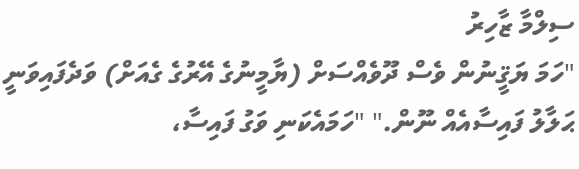ސިލްމާ ޒާހިރު
"ހަމަ ޔަޤީނުން ވެސް ދޫވެއްސަށް (ޔާމީނުގެ އޭރުގެ ގެއަށް) ވަދެފައިވަނީ ޙަލާލު ފައިސާއެއް ނޫން." "ހަމައެކަނި ވަގު ފައިސާ،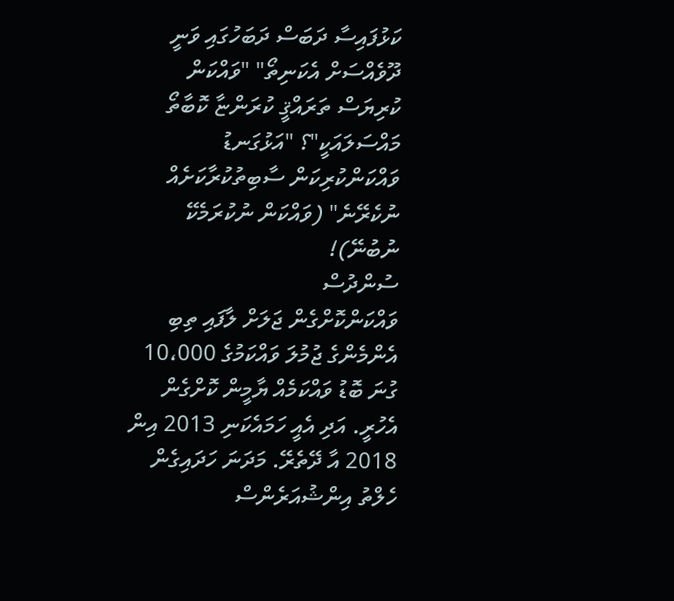ކަޅުފައިސާ ދަބަސް ދަބަހުގައި ވަނީ ދޫވެއްސަށް އެކަނިތޯ" "ވައްކަން ކުރިޔަސް ތަރައްޤީ ކުރަންޏާ ކޮބާތޯ މައްސަލައަކީ"؟ "އަޅުގަނޑު ވައްކަންކުރިކަން ސާބިތުކުރާކަށެއް ނުކެރޭނެ" (ވައްކަން ނުކުރަމެކޭ ނުބުނޭ)!
ސުންދުސް
ވައްކަންކޮށްގެން ޖަލަށް ލާފައި ތިބި އެންމެންގެ ޖުމުލަ ވައްކަމުގެ 10،000 ގުނަ ބޮޑު ވައްކަމެއް ޔާމީން ކޮށްގެން އެހުރީ. އަދި އެއީ ހަމައެކަނި 2013 އިން 2018 އާ ދޭތެރޭ. މަދަނަ ހަދައިގެން ހެލްތު އިންޝުއަރެންސް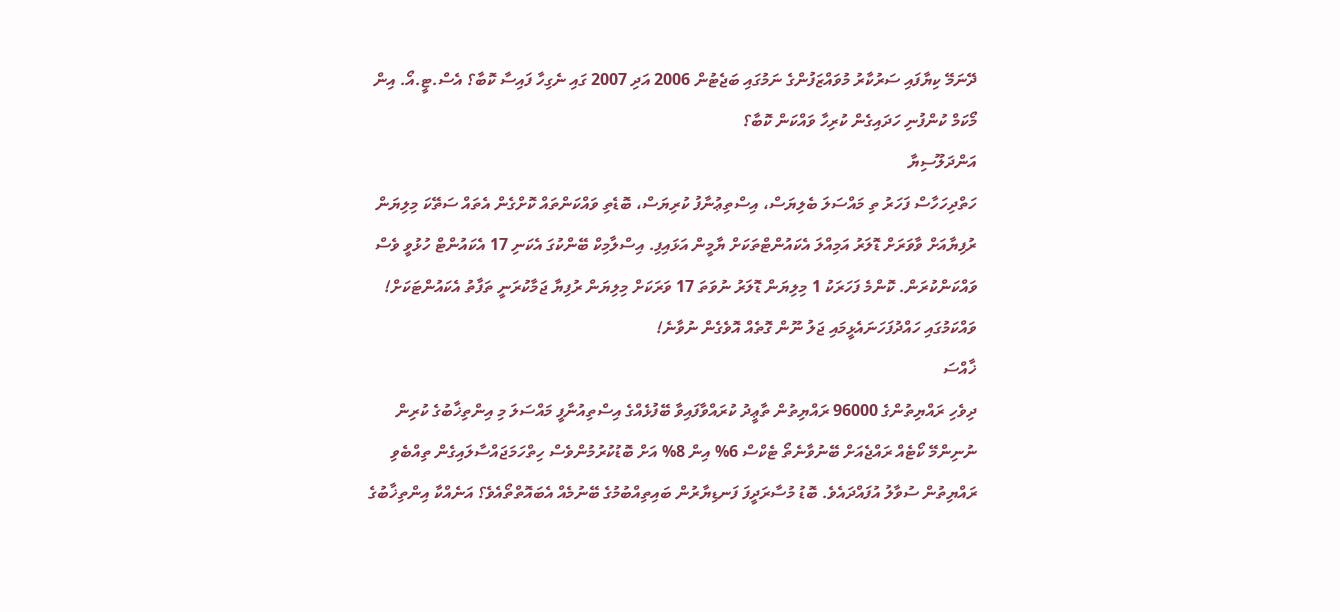ދޭނަމޭ ކިޔާފައި ސަރުކާރު މުވައްޒަފުންގެ ނަމުގައި ބަޖެޓުން 2006 އަދި 2007 ގައި ނެގިހާ ފައިސާ ކޮބާ؟ އެސް.ޓީ.އޯ. އިން މޯކަމް ކުންފުނި ހަދައިގެން ކުރިހާ ވައްކަން ކޮބާ؟
އަންދަލޫސިޔާ
ހަތްދިހަހާސް ފަހަރު ތި މައްސަލަ ބެލިޔަސް، އިސްތިޢުނާފު ކުރިޔަސް، ބޮޑެތި ވައްކަންތައް ކޮށްގެން އެތައް ސަތޭކަ މިލިޔަން ރުފިޔާއަށް ވާވަރަށް ޑޮލަރު އަމިއްލަ އެކައުންޓްތަކަށް ޔާމީން އަޅައިފި. އިސްލާމިކް ބޭންކުގަ އެކަނި 17 އެކައުންޓް ހުޅުވީ ވެސް ވައްކަންކުރަން. ކޮންމެ ފަހަރަކު 1 މިލިޔަން ޑޮލަރު ނުވަތަ 17 ވަރަކަށް މިލިޔަން ރުފިޔާ ޖަމާކުރަނީ ތަފާތު އެކައުންޓަކަށް! ވައްކަމުގައި ހައްދުފަހަނައެޅީމައި ޖަލު ނޫން ގޮތެއް އޮވެގެން ނުވާނެ!
ޚާއްސަ
ދިވެހި ރައްޔިތުންގެ 96000 ރައްޔިތުން ތާޢީދު ކުރައްވާފައިވާ ބޭފުޅެއްގެ އިސްތިއުނާފީ މައްސަލަ މި އިންތިޚާބުގެ ކުރިން ނުނިންމޭ ކޯޓެއް ރައްޖެއަށް ބޭނުވާނެތޯ ޓެކްސް 6% އިން 8% އަށް ބޮޑުކުރުމުންވެސް ހިތްހަމަޖައްސާލައިގެން ތިއްބެވި ރައްޔިތުން ސުވާލު އުފައްދައެވެ. ބޮޑު މުސާރަދީފަ ފަނޑިޔާރުން ބައިތިއްބުމުގެ ބޭނުމެއް އެބައޮތްތޯއެވެ؟ އަނެއްކާ އިންތިޚާބުގެ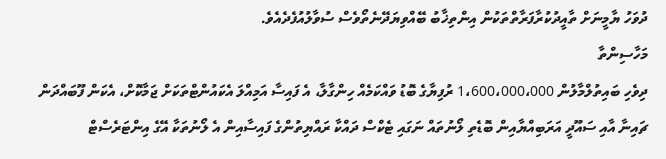ދުވަހު ޔާމީނަށް ތާއީދުކުރާފަރާތްތަކުން އިންތިޚާބު ބޭއްވިޔަދޭނެތޯވެސް ސުވާލުއުފެދެއެވެ.
މަހާސިންތާ
ދިވެހި ބައިތުލްމާލުން 1،600،000،000 ރުފިޔާގެ ބޮޑު ވައްކަމެއް ހިންގާލާ، އެ ފައިސާ އަމިއްލަ އެކައުންޓްތަކަށް ޖަމާކޮށް، އެކަން ފޫބައްދަން ޗައިނާ އާއި ސައޫދީ އަރަބިއްޔާއިން ބޮޑެތި ލޯނުތައް ނަގައި ޓެކްސް ދައްކާ ރައްޔިތުންގެ ފައިސާއިން އެ ލޯނުތަކާ އޭގެ އިންޓަރެސްޓް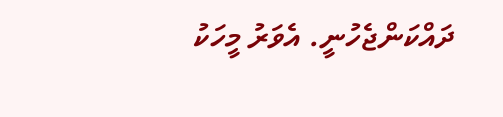ދައްކަންޖެހުނީ. އެވަރު މީހަކު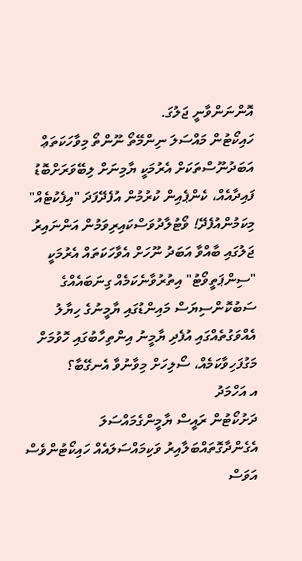އޮންނަންވާނީ ޖަލުގަ.
ހައިކޯޓުން މައްސަލަ ނިންމޭތޯ ނޫންތޯ މިވާހަކަތަޢް އަބަދުނޫސްތަކަށް އެރުމަކީ ޔާމިނަށް ލިބޭވަރަށްބޮޑު ފައިދާއެއް، ކެންޕެއިން ކުރުމުން އުފެދޭފަދަ "އިފެކުޓެއް" މިކަމުންއުފެދޭ! ވޯޓުލާދުވަސްކައިރިވަމުން އަންނައިރު ޖަލުގައި ބާއްވާ އަބަދު ނޫހަށް އެވާހަކަތައް އެރުމަކީ "ސިންޕަތީވޯޓު" އިތުރުވާނެކަމެއް ގިނަބައެއްގެ ސަބުކޮންސިޔަސް މައިންޑުގައި ޔާމީނުގެ ހިޔާލު އެއްވަގުތެއްގައި އުފެދި ޔާމީނު އިންތިހާބުގައި ހޮވުމަށް މަގުފަހިވާކަމެއް، ސޯލިހަށް މިވާނުވާ އެނގޭބާ؟
އ އަހްމަދު
ދަށުކޯޓުން ރައީސް ޔާމީންގެމައްސަލަ އެގެންދާގޮތައްބަލާއިރު ވަކިމައްސަލައެއް ހައިކޯޓުންވެސް އަވަސް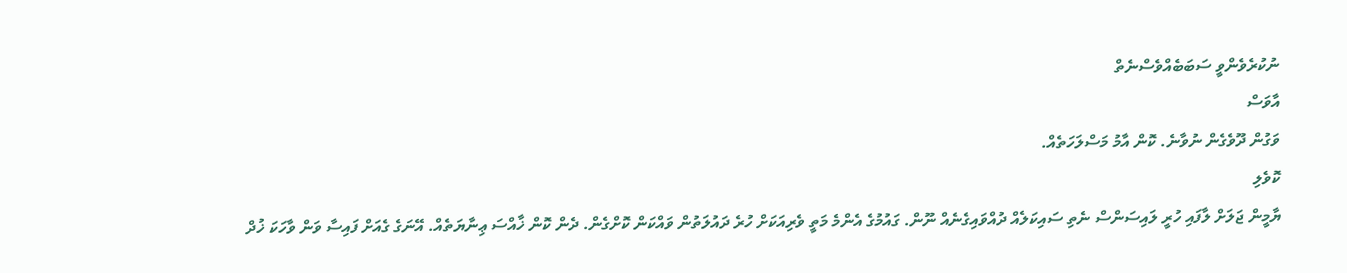ނުކުރެވެންވީ ސަބަބެއްވެސްނެތް
އާވަސް
ވަގުން ދޫވެގެން ނުވާނެ. ކޮން އާމު މަސްލަހަތެއް.
ކޮވެލި
ޔާމީން ޖަލަށް ލާފައި ހުރީ ލައިސަންސް ނެތި ސައިކަލެއް ދުއްވައިގެނެއް ނޫން. ގައުމުގެ އެންމެ މަތީ ވެރިއަކަށް ހުރެ ދައުލަތުން ވައްކަން ކޮށްގެން. ދެން ކޮން ޚާއްސަ ޢިނާޔަތެއް. އޭނަގެ ގެއަށް ފައިސާ ވަން ވާހަކަ ޚުދް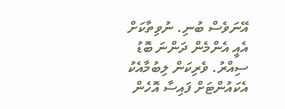އޭނަވެސް ބުނި. ނުވިތާކަށް އެއީ އެންމެން ދަންނަ ބޮޑު ސިއްރު. ވެރިކަން ލިބުމާއެކު އެކައުންޓަށް ފައިސާ އޮހެން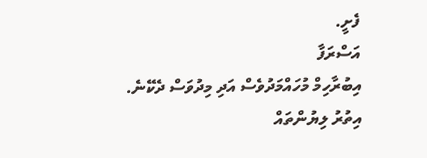ފެށީ.
އަސްރަފާ
އިބުރާހިމް މުހައްމަދުވެސް އަދި މިދުވަސް ދެކޭނެ.
އިތުރު ލިޔުންތައް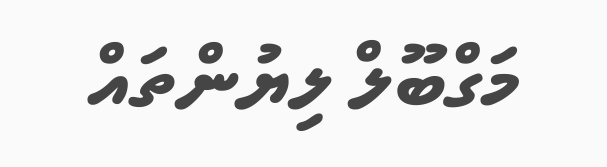މަގްބޫލް ލިޔުންތައް